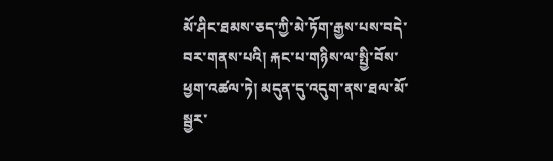མོ་ཤིང་ཐམས་ཅད་ཀྱི་མེ་ཏོག་རྒྱས་པས་བདེ་བར་གནས་པའི། རྐང་པ་གཉིས་ལ་སྤྱི་བོས་ཕྱག་འཚལ་ཏེ། མདུན་དུ་འདུག་ནས་ཐལ་མོ་སྦྱར་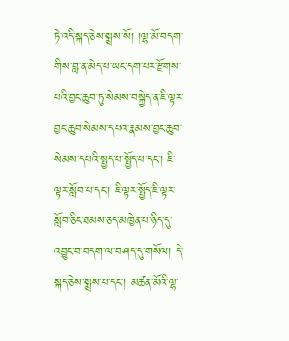ཏེ་འདི་སྐད་ཅེས་སྨྲས་སོ། །ལྷ་མོ་བདག་གིས་བླ་ན་མེད་པ་ཡང་དག་པར་རྫོགས་པའི་བྱང་ཆུབ་ཏུ་སེམས་བསྐྱེད་ན་ཇི་ལྟར་བྱང་ཆུབ་སེམས་དཔའ་རྣམས་བྱང་ཆུབ་སེམས་དཔའི་སྤྱད་པ་སྤྱོད་པ་དང་། ཇི་ལྟར་སློབ་པ་དང་། ཇི་ལྟར་སྤྱོད་ཇི་ལྟར་སློབ་ཅིང་ཐམས་ཅད་མཁྱེན་པ་ཉིད་དུ་འབྱུང་བ་བདག་ལ་བཤད་དུ་གསོལ། དེ་སྐད་ཅེས་སྨྲས་པ་དང་། མཚན་མོའི་ལྷ་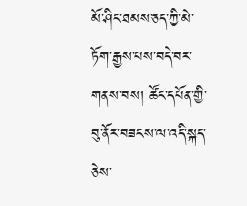མོ་ཤིང་ཐམས་ཅད་ཀྱི་མེ་ཏོག་རྒྱས་པས་བདེ་བར་གནས་བས། ཚོང་དཔོན་གྱི་བུ་ནོར་བཟངས་ལ་འདི་སྐད་ཅེས་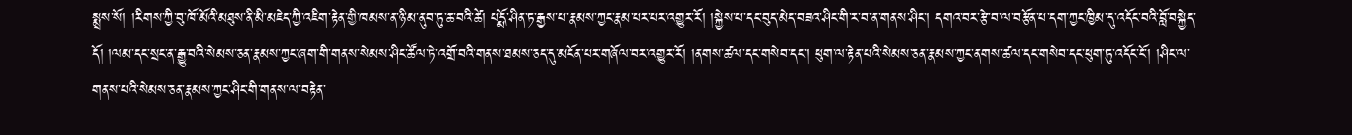སྨྲས་སོ། །རིགས་ཀྱི་བུ་ཁོ་མོའི་མཐུས་ནི་མི་མཇེད་ཀྱི་འཇིག་རྟེན་གྱི་ཁམས་ན་ཉི་མ་ནུབ་ཏུ་ཆ་བའི་ཚེ། པདྨོ་ཤིན་ཏ་རྒྱས་པ་རྣམས་ཀྱང་རྣམ་པར་པར་འགྱུར་རོ། །སྐྱེས་པ་དང་བུད་མེད་བཟའ་ཤིང་གི་ར་བ་ན་གནས་ཤིང་། དགའ་བར་རྩེ་བ་ལ་བརྩོན་པ་དག་ཀྱང་ཁྱིམ་དུ་འདོང་བའི་བློ་བསྐྱེད་དོ། །ལམ་དང་སྲང་ན་རྒྱུ་བའི་སེམས་ཅན་རྣམས་ཀྱང་ཞག་གི་གནས་སེམས་ཤིང་ཚོལ་ཏེ་འགྲོ་བའི་གནས་ཐམས་ཅད་དུ་མངོན་པར་གཞོལ་བར་འགྱུར་རོ། །ནགས་ཚལ་དང་གསེབ་དང་། ཕུག་ལ་རྟེན་པའི་སེམས་ཅན་རྣམས་ཀྱང་ནགས་ཚལ་དང་གསེབ་དང་ཕུག་ཏུ་འདོང་ངོ་། །ཤིང་ལ་གནས་པའི་སེམས་ཅན་རྣམས་ཀྱང་ཤིང་གི་གནས་ལ་བརྟེན་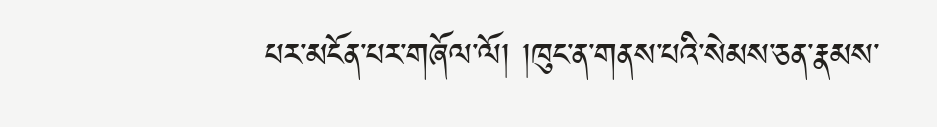པར་མངོན་པར་གཞོལ་ལོ། །ཁུང་ན་གནས་པའི་སེམས་ཅན་རྣམས་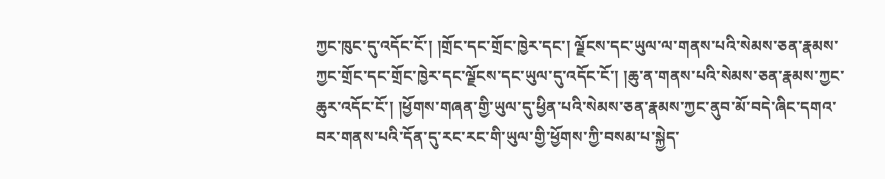ཀྱང་ཁུང་དུ་འདོང་ངོ་། །གྲོང་དང་གྲོང་ཁྱེར་དང་། ལྗོངས་དང་ཡུལ་ལ་གནས་པའི་སེམས་ཅན་རྣམས་ཀྱང་གྲོང་དང་གྲོང་ཁྱེར་དང་ལྗོངས་དང་ཡུལ་དུ་འདོང་ངོ་། །ཆུ་ན་གནས་པའི་སེམས་ཅན་རྣམས་ཀྱང་ཆུར་འདོང་ངོ་། །ཕྱོགས་གཞན་གྱི་ཡུལ་དུ་ཕྱིན་པའི་སེམས་ཅན་རྣམས་ཀྱང་ནུབ་མོ་བདེ་ཞིང་དགའ་བར་གནས་པའི་དོན་དུ་རང་རང་གི་ཡུལ་གྱི་ཕྱོགས་ཀྱི་བསམ་པ་སྐྱེད་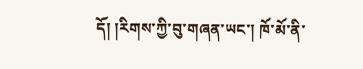དོ། །རིགས་ཀྱི་བུ་གཞན་ཡང་། ཁོ་མོ་ནི་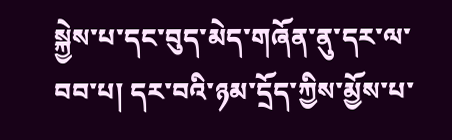སྐྱེས་པ་དང་བུད་མེད་གཞོན་ནུ་དར་ལ་བབ་པ། དར་བའི་ཉམ་དྲོད་ཀྱིས་མྱོས་པ་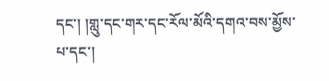དང་། །གླུ་དང་གར་དང་རོལ་མོའི་དགའ་བས་མྱོས་པ་དང་།